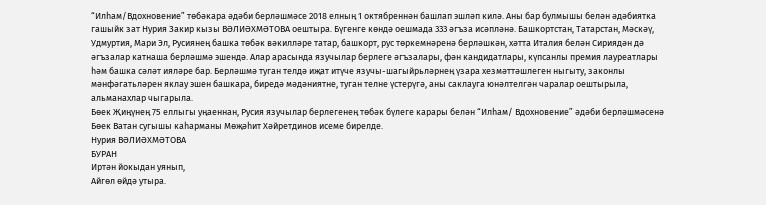“Илһам/Вдохновение” төбәкара әдәби берләшмәсе 2018 елның 1 октябреннән башлап эшләп килә. Аны бар булмышы белән әдәбиятка гашыйк зат Нурия Закир кызы ВӘЛИӘХМӘТОВА оештыра. Бүгенге көндә оешмада 333 әгъза исәпләнә. Башкортстан, Татарстан, Мәскәү, Удмуртия, Мари Эл, Русиянең башка төбәк вәкилләре татар, башкорт, рус төркемнәренә берләшкән, хәтта Италия белән Сириядән дә әгъзалар катнаша берләшмә эшендә. Алар арасында язучылар берлеге әгъзалары, фән кандидатлары, күпсанлы премия лауреатлары һәм башка сәләт ияләре бар. Берләшмә туган телдә иҗат итүче язучы-шагыйрьләрнең үзара хезмәттәшлеген ныгыту, законлы мәнфәгатьләрен яклау эшен башкара, биредә мәдәниятне, туган телне үстерүгә, аны саклауга юнәлтелгән чаралар оештырыла, альманахлар чыгарыла.
Бөек Җиңүнең 75 еллыгы уңаеннан, Русия язучылар берлегенең төбәк бүлеге карары белән “Илһам/ Вдохновение” әдәби берләшмәсенә Бөек Ватан сугышы каһарманы Мөҗәһит Хәйретдинов исеме бирелде.
Нурия ВӘЛИӘХМӘТОВА
БУРАН
Иртән йокыдан уянып,
Айгөл өйдә утыра.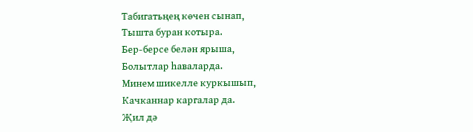Табигатьңең көчен сынап,
Тышта буран котыра.
Бер-берсе белән ярыша,
Болытлар һаваларда.
Минем шикелле куркышып,
Качканнар каргалар да.
Җил дә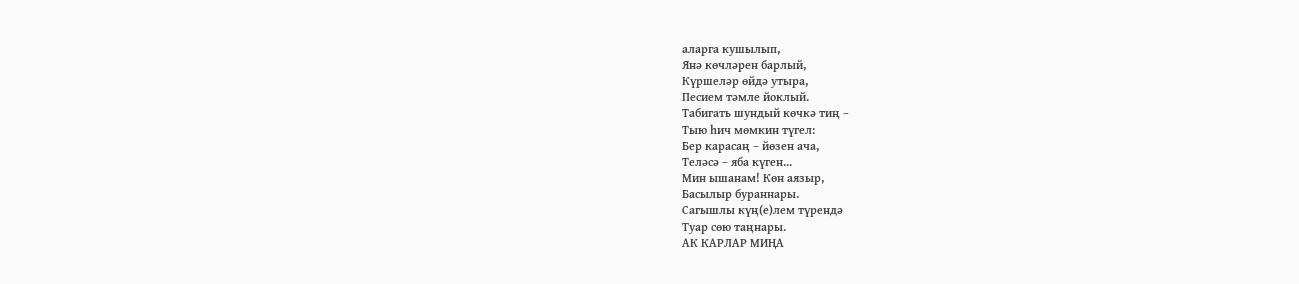аларга кушылып,
Янә көчләрен барлый,
Күршеләр өйдә утыра,
Песием тәмле йоклый.
Табигать шундый көчкә тиң –
Тыю һич мөмкин түгел:
Бер карасаң – йөзен ача,
Теләсә – яба күген...
Мин ышанам! Көн аязыр,
Басылыр бураннары.
Сагышлы күң(е)лем түрендә
Туар сөю таңнары.
АК КАРЛАР МИҢА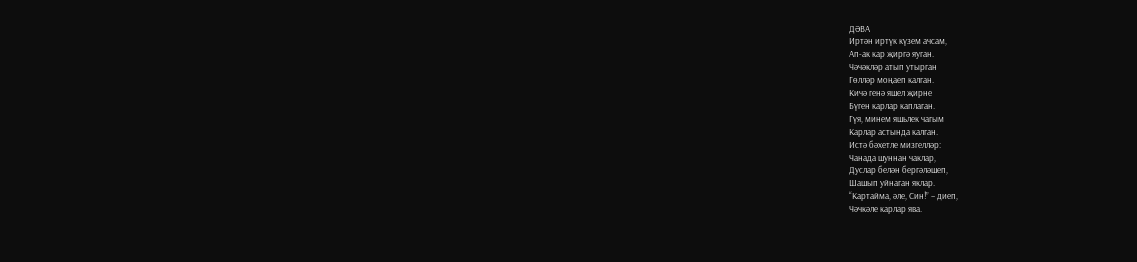ДӘВА
Иртән иртүк күзем ачсам,
Ап-ак кар җиргә яуган.
Чәчәкләр атып утырган
Гөлләр моңаеп калган.
Кичә генә яшел җирне
Бүген карлар каплаган.
Гүя, минем яшьлек чагым
Карлар астында калган.
Истә бәхетле мизгелләр:
Чанада шуннан чаклар,
Дуслар белән бергәләшеп,
Шашып уйнаган яклар.
“Картайма, әле, Син!” – диеп,
Чәчкәле карлар ява.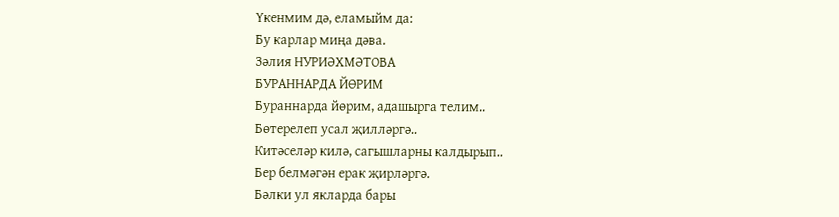Үкенмим дә, еламыйм да:
Бу карлар миңа дәва.
Зәлия НУРИӘХМӘТОВА
БУРАННАРДА ЙӨРИМ
Бураннарда йөрим, адашырга телим..
Бөтерелеп усал җилләргә..
Китәселәр килә, сагышларны калдырып..
Бер белмәгән ерак җирләргә.
Бәлки ул якларда бары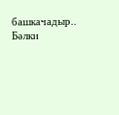башкачадыр..
Бәлки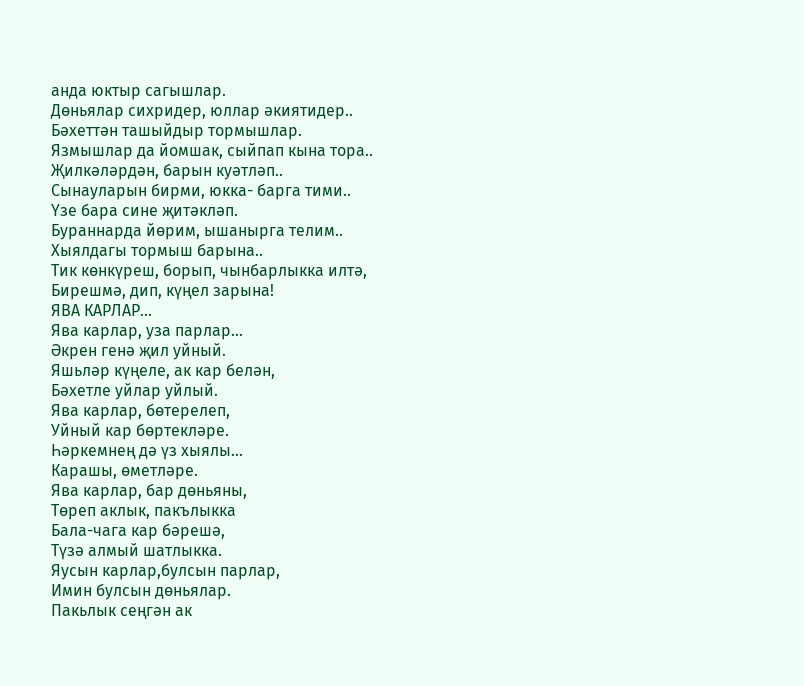анда юктыр сагышлар.
Дөньялар сихридер, юллар әкиятидер..
Бәхеттән ташыйдыр тормышлар.
Язмышлар да йомшак, сыйпап кына тора..
Җилкәләрдән, барын куәтләп..
Сынауларын бирми, юкка- барга тими..
Үзе бара сине җитәкләп.
Бураннарда йөрим, ышанырга телим..
Хыялдагы тормыш барына..
Тик көнкүреш, борып, чынбарлыкка илтә,
Бирешмә, дип, күңел зарына!
ЯВА КАРЛАР...
Ява карлар, уза парлар...
Әкрен генә җил уйный.
Яшьләр күңеле, ак кар белән,
Бәхетле уйлар уйлый.
Ява карлар, бөтерелеп,
Уйный кар бөртекләре.
Һәркемнең дә үз хыялы...
Карашы, өметләре.
Ява карлар, бар дөньяны,
Төреп аклык, пакълыкка
Бала-чага кар бәрешә,
Түзә алмый шатлыкка.
Яусын карлар,булсын парлар,
Имин булсын дөньялар.
Пакьлык сеңгән ак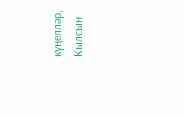күңелләр,
Кылсын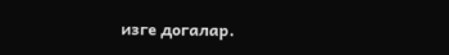изге догалар.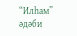“Илһам” әдәби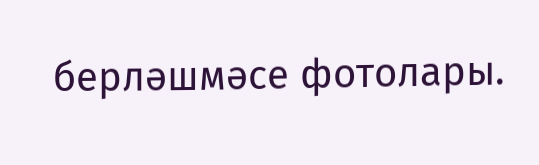берләшмәсе фотолары.